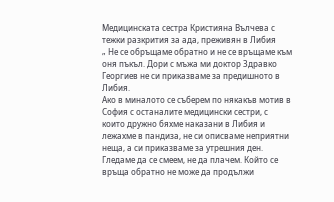Медицинската сестра Кристияна Вълчева с тежки разкрития за ада, преживян в Либия
„ Не се обръщаме обратно и не се връщаме към оня пъкъл. Дори с мъжа ми доктор Здравко Георгиев не си приказваме за предишното в Либия.
Ако в миналото се съберем по някакъв мотив в София с останалите медицински сестри, с които дружно бяхме наказани в Либия и лежахме в пандиза, не си описваме неприятни неща, а си приказваме за утрешния ден.
Гледаме да се смеем, не да плачем. Който се връща обратно не може да продължи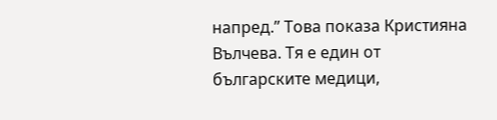напред.” Това показа Кристияна Вълчева. Тя е един от българските медици,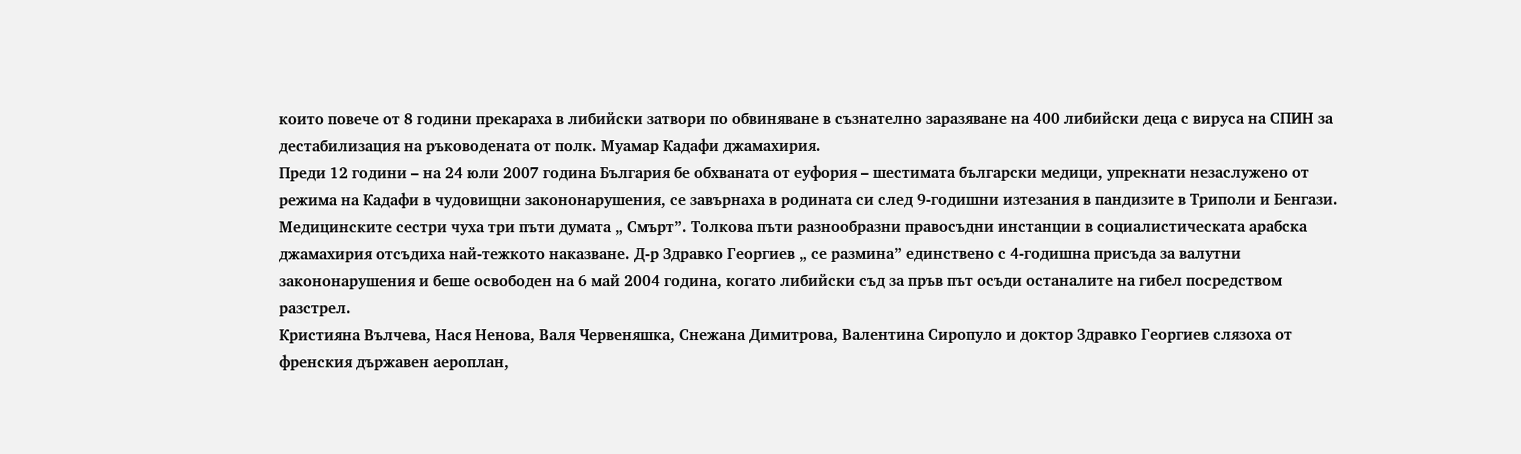които повече от 8 години прекараха в либийски затвори по обвиняване в съзнателно заразяване на 400 либийски деца с вируса на СПИН за дестабилизация на ръководената от полк. Муамар Кадафи джамахирия.
Преди 12 години – на 24 юли 2007 година България бе обхваната от еуфория – шестимата български медици, упрекнати незаслужено от режима на Кадафи в чудовищни закононарушения, се завърнаха в родината си след 9-годишни изтезания в пандизите в Триполи и Бенгази. Медицинските сестри чуха три пъти думата „ Смърт”. Толкова пъти разнообразни правосъдни инстанции в социалистическата арабска джамахирия отсъдиха най-тежкото наказване. Д-р Здравко Георгиев „ се размина” единствено с 4-годишна присъда за валутни закононарушения и беше освободен на 6 май 2004 година, когато либийски съд за пръв път осъди останалите на гибел посредством разстрел.
Кристияна Вълчева, Нася Ненова, Валя Червеняшка, Снежана Димитрова, Валентина Сиропуло и доктор Здравко Георгиев слязоха от френския държавен аероплан,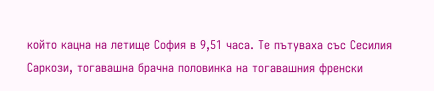който кацна на летище София в 9,51 часа. Те пътуваха със Сесилия Саркози, тогавашна брачна половинка на тогавашния френски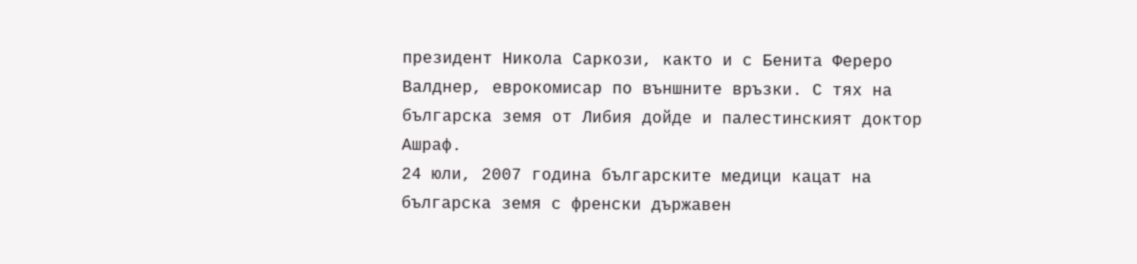президент Никола Саркози, както и с Бенита Фереро Валднер, еврокомисар по външните връзки. С тях на българска земя от Либия дойде и палестинският доктор Ашраф.
24 юли, 2007 година българските медици кацат на българска земя с френски държавен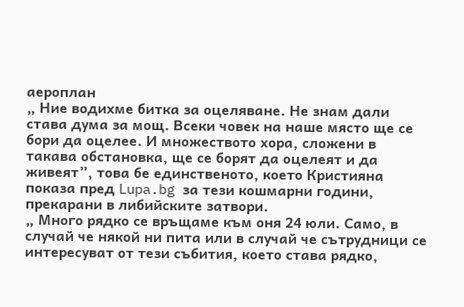аероплан
„ Ние водихме битка за оцеляване. Не знам дали става дума за мощ. Всеки човек на наше място ще се бори да оцелее. И множеството хора, сложени в такава обстановка, ще се борят да оцелеят и да живеят”, това бе единственото, което Кристияна показа пред Lupa.bg за тези кошмарни години, прекарани в либийските затвори.
„ Много рядко се връщаме към оня 24 юли. Само, в случай че някой ни пита или в случай че сътрудници се интересуват от тези събития, което става рядко,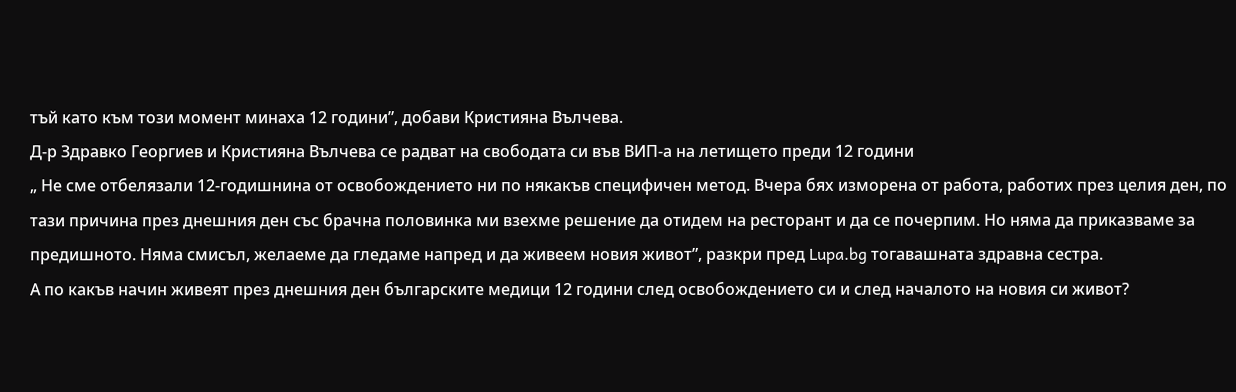тъй като към този момент минаха 12 години”, добави Кристияна Вълчева.
Д-р Здравко Георгиев и Кристияна Вълчева се радват на свободата си във ВИП-а на летището преди 12 години
„ Не сме отбелязали 12-годишнина от освобождението ни по някакъв специфичен метод. Вчера бях изморена от работа, работих през целия ден, по тази причина през днешния ден със брачна половинка ми взехме решение да отидем на ресторант и да се почерпим. Но няма да приказваме за предишното. Няма смисъл, желаеме да гледаме напред и да живеем новия живот”, разкри пред Lupa.bg тогавашната здравна сестра.
А по какъв начин живеят през днешния ден българските медици 12 години след освобождението си и след началото на новия си живот?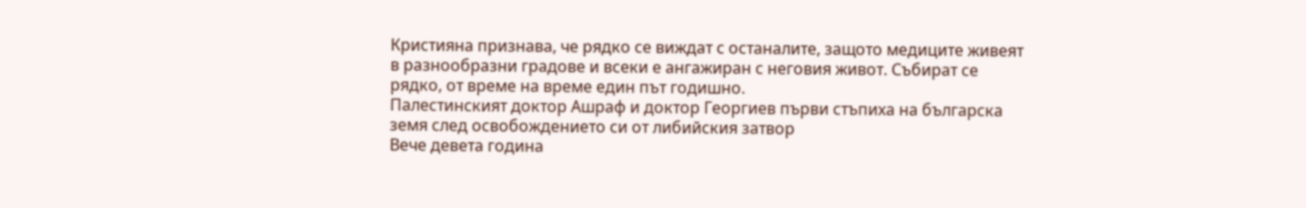Кристияна признава, че рядко се виждат с останалите, защото медиците живеят в разнообразни градове и всеки е ангажиран с неговия живот. Събират се рядко, от време на време един път годишно.
Палестинският доктор Ашраф и доктор Георгиев първи стъпиха на българска земя след освобождението си от либийския затвор
Вече девета година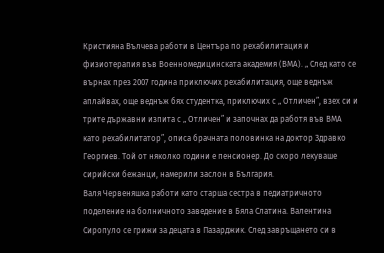Кристияна Вълчева работи в Центъра по рехабилитация и физиотерапия във Военномедицинската академия (ВМА). „ След като се върнах през 2007 година приключих рехабилитация, още веднъж аплайвах, още веднъж бях студентка, приключих с „ Отличен”, взех си и трите държавни изпита с „ Отличен” и започнах да работя във ВМА като рехабилитатор”, описа брачната половинка на доктор Здравко Георгиев. Той от няколко години е пенсионер. До скоро лекуваше сирийски бежанци, намерили заслон в България.
Валя Червеняшка работи като старша сестра в педиатричното поделение на болничното заведение в Бяла Слатина. Валентина Сиропуло се грижи за децата в Пазарджик. След завръщането си в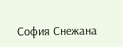София Снежана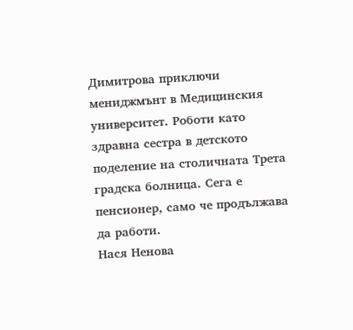Димитрова приключи мениджмънт в Медицинския университет. Роботи като здравна сестра в детското поделение на столичната Трета градска болница. Сега е пенсионер, само че продължава да работи.
Нася Ненова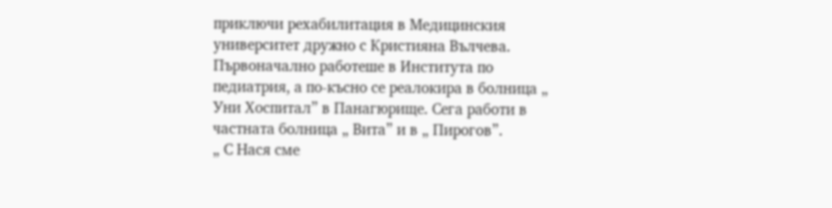приключи рехабилитация в Медицинския университет дружно с Кристияна Вълчева. Първоначално работеше в Института по педиатрия, а по-късно се реалокира в болница „ Уни Хоспитал” в Панагюрище. Сега работи в частната болница „ Вита” и в „ Пирогов”.
„ С Нася сме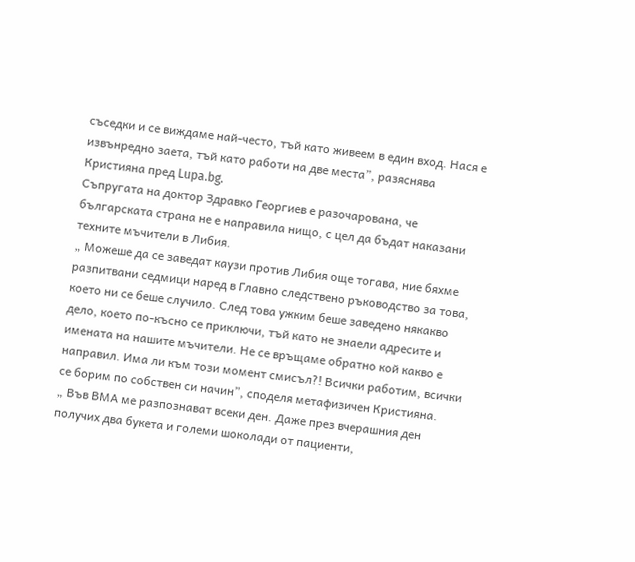съседки и се виждаме най-често, тъй като живеем в един вход. Нася е извънредно заета, тъй като работи на две места”, разяснява Кристияна пред Lupa.bg.
Съпругата на доктор Здравко Георгиев е разочарована, че българската страна не е направила нищо, с цел да бъдат наказани техните мъчители в Либия.
„ Можеше да се заведат каузи против Либия още тогава, ние бяхме разпитвани седмици наред в Главно следствено ръководство за това, което ни се беше случило. След това ужким беше заведено някакво дело, което по-късно се приключи, тъй като не знаели адресите и имената на нашите мъчители. Не се връщаме обратно кой какво е направил. Има ли към този момент смисъл?! Всички работим, всички се борим по собствен си начин”, споделя метафизичен Кристияна.
„ Във ВМА ме разпознават всеки ден. Даже през вчерашния ден получих два букета и големи шоколади от пациенти,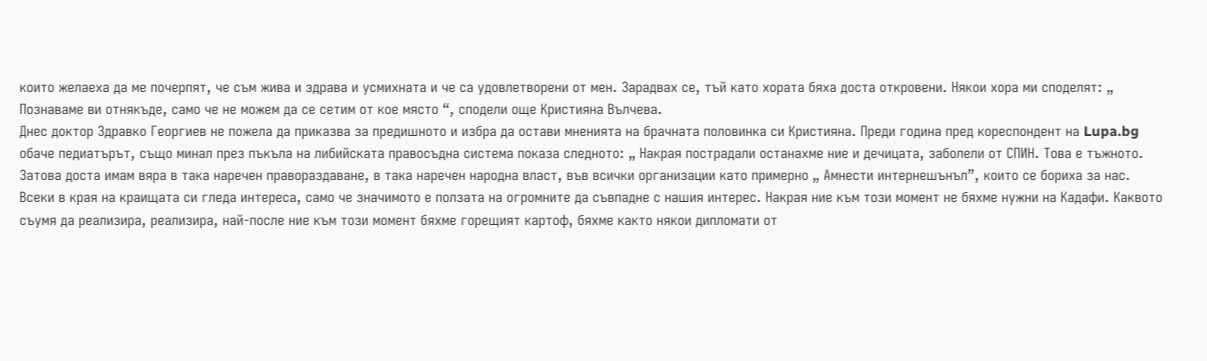които желаеха да ме почерпят, че съм жива и здрава и усмихната и че са удовлетворени от мен. Зарадвах се, тъй като хората бяха доста откровени. Някои хора ми споделят: „ Познаваме ви отнякъде, само че не можем да се сетим от кое място “, сподели още Кристияна Вълчева.
Днес доктор Здравко Георгиев не пожела да приказва за предишното и избра да остави мненията на брачната половинка си Кристияна. Преди година пред кореспондент на Lupa.bg обаче педиатърът, също минал през пъкъла на либийската правосъдна система показа следното: „ Накрая пострадали останахме ние и дечицата, заболели от СПИН. Това е тъжното. Затова доста имам вяра в така наречен правораздаване, в така наречен народна власт, във всички организации като примерно „ Амнести интернешънъл”, които се бориха за нас.
Всеки в края на краищата си гледа интереса, само че значимото е ползата на огромните да съвпадне с нашия интерес. Накрая ние към този момент не бяхме нужни на Кадафи. Каквото съумя да реализира, реализира, най-после ние към този момент бяхме горещият картоф, бяхме както някои дипломати от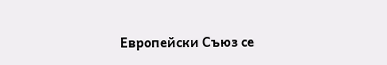Европейски Съюз се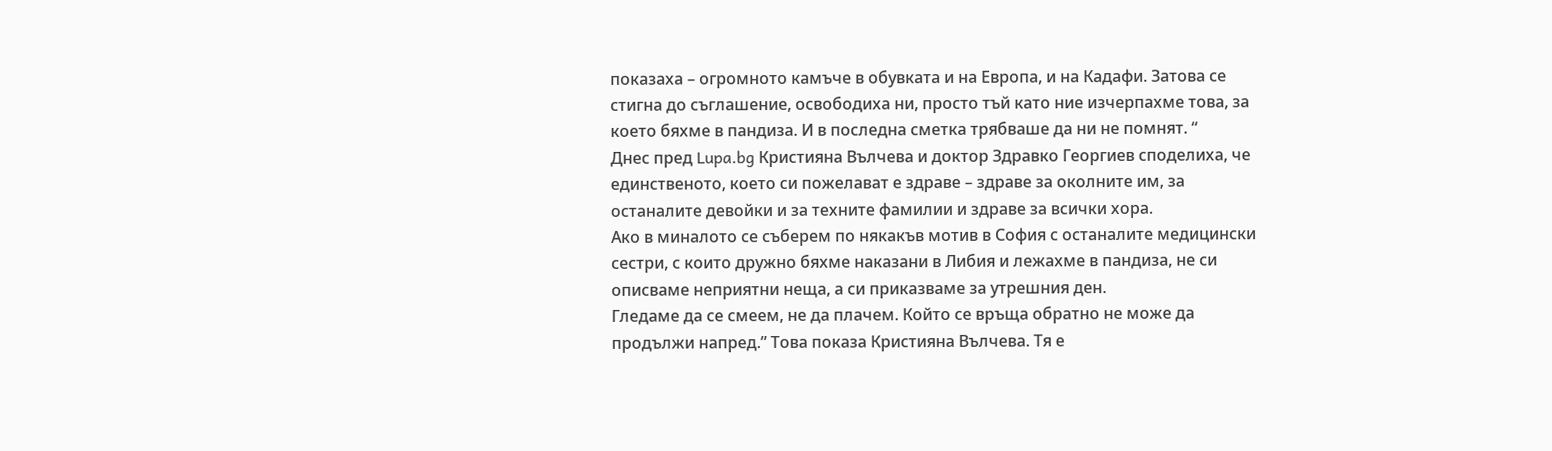показаха – огромното камъче в обувката и на Европа, и на Кадафи. Затова се стигна до съглашение, освободиха ни, просто тъй като ние изчерпахме това, за което бяхме в пандиза. И в последна сметка трябваше да ни не помнят. “
Днес пред Lupa.bg Кристияна Вълчева и доктор Здравко Георгиев споделиха, че единственото, което си пожелават е здраве – здраве за околните им, за останалите девойки и за техните фамилии и здраве за всички хора.
Ако в миналото се съберем по някакъв мотив в София с останалите медицински сестри, с които дружно бяхме наказани в Либия и лежахме в пандиза, не си описваме неприятни неща, а си приказваме за утрешния ден.
Гледаме да се смеем, не да плачем. Който се връща обратно не може да продължи напред.” Това показа Кристияна Вълчева. Тя е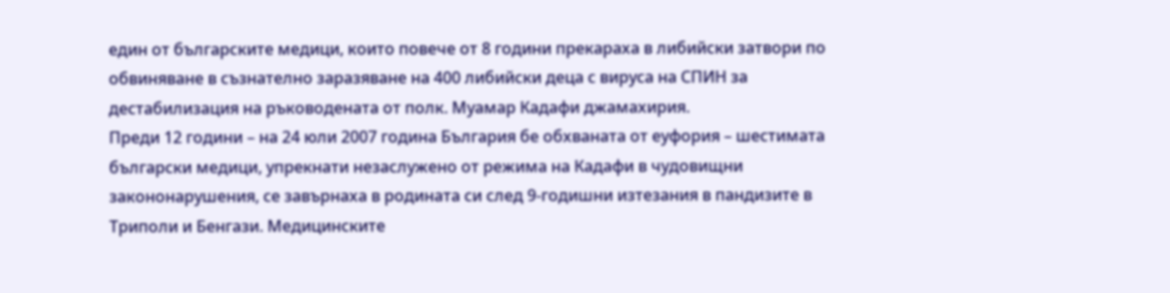един от българските медици, които повече от 8 години прекараха в либийски затвори по обвиняване в съзнателно заразяване на 400 либийски деца с вируса на СПИН за дестабилизация на ръководената от полк. Муамар Кадафи джамахирия.
Преди 12 години – на 24 юли 2007 година България бе обхваната от еуфория – шестимата български медици, упрекнати незаслужено от режима на Кадафи в чудовищни закононарушения, се завърнаха в родината си след 9-годишни изтезания в пандизите в Триполи и Бенгази. Медицинските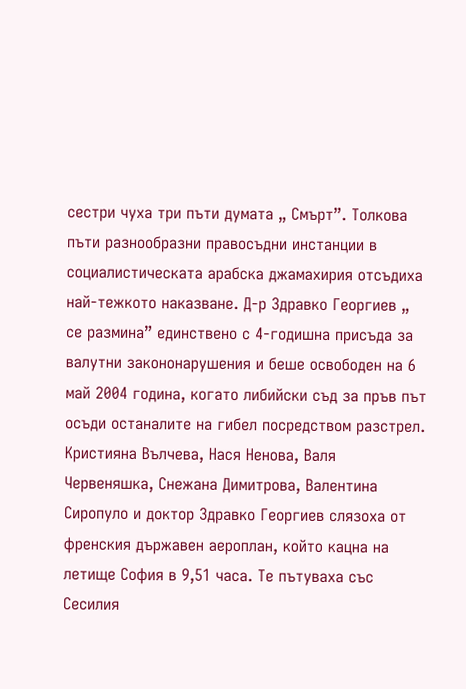сестри чуха три пъти думата „ Смърт”. Толкова пъти разнообразни правосъдни инстанции в социалистическата арабска джамахирия отсъдиха най-тежкото наказване. Д-р Здравко Георгиев „ се размина” единствено с 4-годишна присъда за валутни закононарушения и беше освободен на 6 май 2004 година, когато либийски съд за пръв път осъди останалите на гибел посредством разстрел.
Кристияна Вълчева, Нася Ненова, Валя Червеняшка, Снежана Димитрова, Валентина Сиропуло и доктор Здравко Георгиев слязоха от френския държавен аероплан, който кацна на летище София в 9,51 часа. Те пътуваха със Сесилия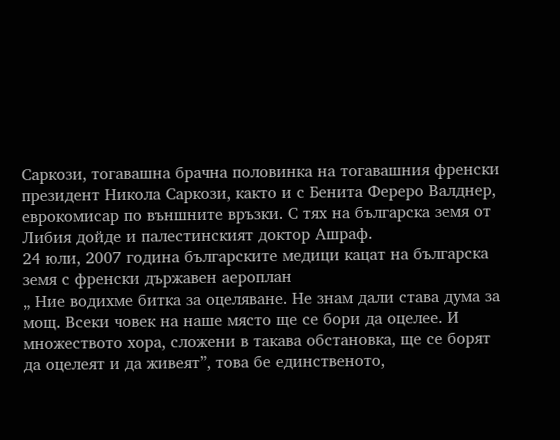Саркози, тогавашна брачна половинка на тогавашния френски президент Никола Саркози, както и с Бенита Фереро Валднер, еврокомисар по външните връзки. С тях на българска земя от Либия дойде и палестинският доктор Ашраф.
24 юли, 2007 година българските медици кацат на българска земя с френски държавен аероплан
„ Ние водихме битка за оцеляване. Не знам дали става дума за мощ. Всеки човек на наше място ще се бори да оцелее. И множеството хора, сложени в такава обстановка, ще се борят да оцелеят и да живеят”, това бе единственото,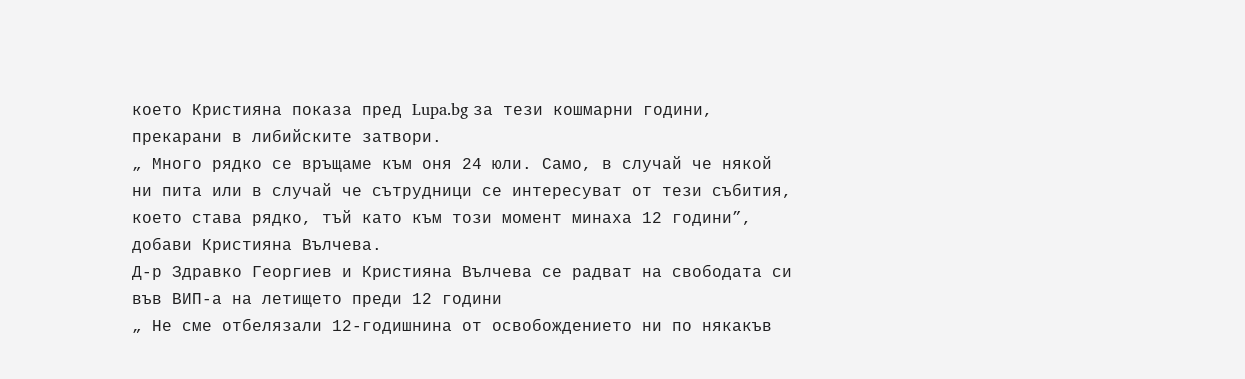което Кристияна показа пред Lupa.bg за тези кошмарни години, прекарани в либийските затвори.
„ Много рядко се връщаме към оня 24 юли. Само, в случай че някой ни пита или в случай че сътрудници се интересуват от тези събития, което става рядко, тъй като към този момент минаха 12 години”, добави Кристияна Вълчева.
Д-р Здравко Георгиев и Кристияна Вълчева се радват на свободата си във ВИП-а на летището преди 12 години
„ Не сме отбелязали 12-годишнина от освобождението ни по някакъв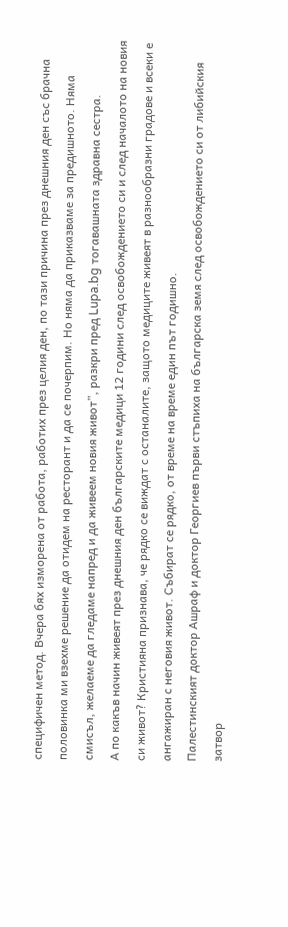специфичен метод. Вчера бях изморена от работа, работих през целия ден, по тази причина през днешния ден със брачна половинка ми взехме решение да отидем на ресторант и да се почерпим. Но няма да приказваме за предишното. Няма смисъл, желаеме да гледаме напред и да живеем новия живот”, разкри пред Lupa.bg тогавашната здравна сестра.
А по какъв начин живеят през днешния ден българските медици 12 години след освобождението си и след началото на новия си живот? Кристияна признава, че рядко се виждат с останалите, защото медиците живеят в разнообразни градове и всеки е ангажиран с неговия живот. Събират се рядко, от време на време един път годишно.
Палестинският доктор Ашраф и доктор Георгиев първи стъпиха на българска земя след освобождението си от либийския затвор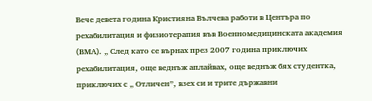Вече девета година Кристияна Вълчева работи в Центъра по рехабилитация и физиотерапия във Военномедицинската академия (ВМА). „ След като се върнах през 2007 година приключих рехабилитация, още веднъж аплайвах, още веднъж бях студентка, приключих с „ Отличен”, взех си и трите държавни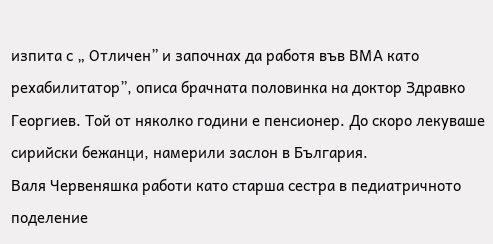изпита с „ Отличен” и започнах да работя във ВМА като рехабилитатор”, описа брачната половинка на доктор Здравко Георгиев. Той от няколко години е пенсионер. До скоро лекуваше сирийски бежанци, намерили заслон в България.
Валя Червеняшка работи като старша сестра в педиатричното поделение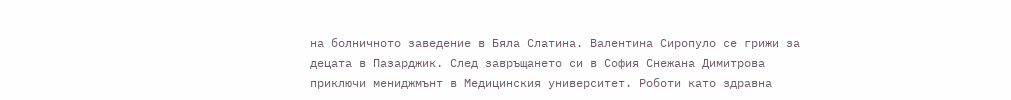на болничното заведение в Бяла Слатина. Валентина Сиропуло се грижи за децата в Пазарджик. След завръщането си в София Снежана Димитрова приключи мениджмънт в Медицинския университет. Роботи като здравна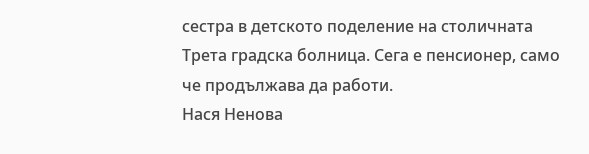сестра в детското поделение на столичната Трета градска болница. Сега е пенсионер, само че продължава да работи.
Нася Ненова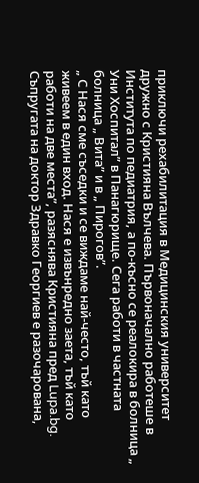приключи рехабилитация в Медицинския университет дружно с Кристияна Вълчева. Първоначално работеше в Института по педиатрия, а по-късно се реалокира в болница „ Уни Хоспитал” в Панагюрище. Сега работи в частната болница „ Вита” и в „ Пирогов”.
„ С Нася сме съседки и се виждаме най-често, тъй като живеем в един вход. Нася е извънредно заета, тъй като работи на две места”, разяснява Кристияна пред Lupa.bg.
Съпругата на доктор Здравко Георгиев е разочарована,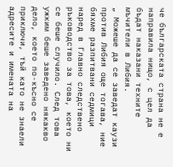че българската страна не е направила нищо, с цел да бъдат наказани техните мъчители в Либия.
„ Можеше да се заведат каузи против Либия още тогава, ние бяхме разпитвани седмици наред в Главно следствено ръководство за това, което ни се беше случило. След това ужким беше заведено някакво дело, което по-късно се приключи, тъй като не знаели адресите и имената на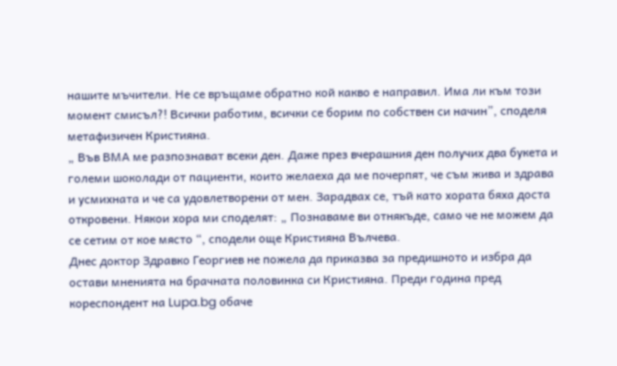нашите мъчители. Не се връщаме обратно кой какво е направил. Има ли към този момент смисъл?! Всички работим, всички се борим по собствен си начин”, споделя метафизичен Кристияна.
„ Във ВМА ме разпознават всеки ден. Даже през вчерашния ден получих два букета и големи шоколади от пациенти, които желаеха да ме почерпят, че съм жива и здрава и усмихната и че са удовлетворени от мен. Зарадвах се, тъй като хората бяха доста откровени. Някои хора ми споделят: „ Познаваме ви отнякъде, само че не можем да се сетим от кое място “, сподели още Кристияна Вълчева.
Днес доктор Здравко Георгиев не пожела да приказва за предишното и избра да остави мненията на брачната половинка си Кристияна. Преди година пред кореспондент на Lupa.bg обаче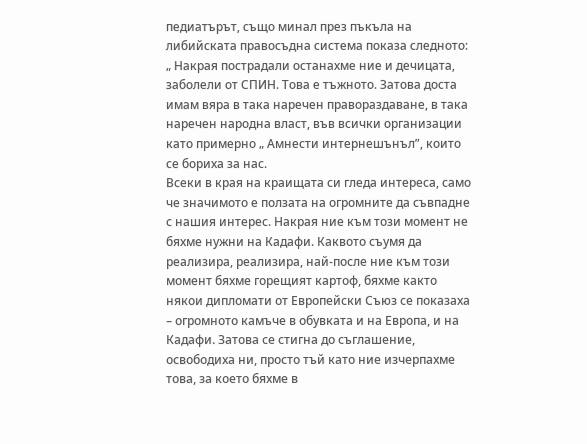педиатърът, също минал през пъкъла на либийската правосъдна система показа следното: „ Накрая пострадали останахме ние и дечицата, заболели от СПИН. Това е тъжното. Затова доста имам вяра в така наречен правораздаване, в така наречен народна власт, във всички организации като примерно „ Амнести интернешънъл”, които се бориха за нас.
Всеки в края на краищата си гледа интереса, само че значимото е ползата на огромните да съвпадне с нашия интерес. Накрая ние към този момент не бяхме нужни на Кадафи. Каквото съумя да реализира, реализира, най-после ние към този момент бяхме горещият картоф, бяхме както някои дипломати от Европейски Съюз се показаха – огромното камъче в обувката и на Европа, и на Кадафи. Затова се стигна до съглашение, освободиха ни, просто тъй като ние изчерпахме това, за което бяхме в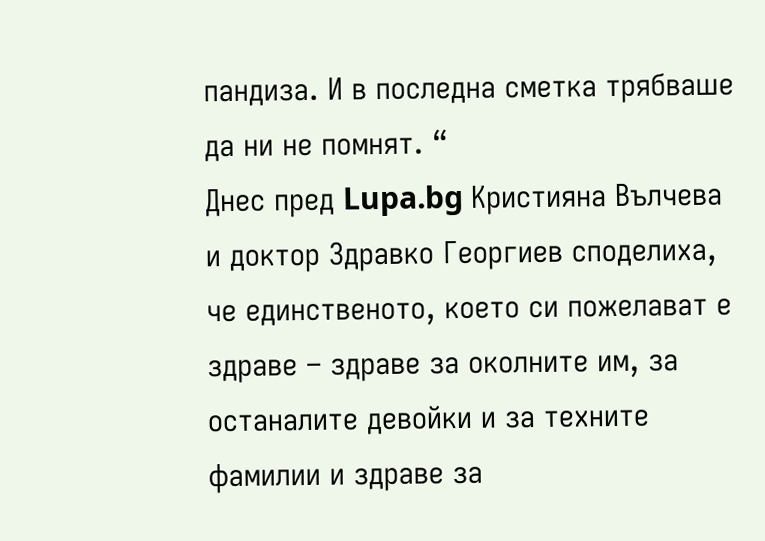пандиза. И в последна сметка трябваше да ни не помнят. “
Днес пред Lupa.bg Кристияна Вълчева и доктор Здравко Георгиев споделиха, че единственото, което си пожелават е здраве – здраве за околните им, за останалите девойки и за техните фамилии и здраве за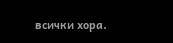всички хора.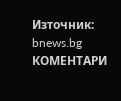Източник: bnews.bg
КОМЕНТАРИ